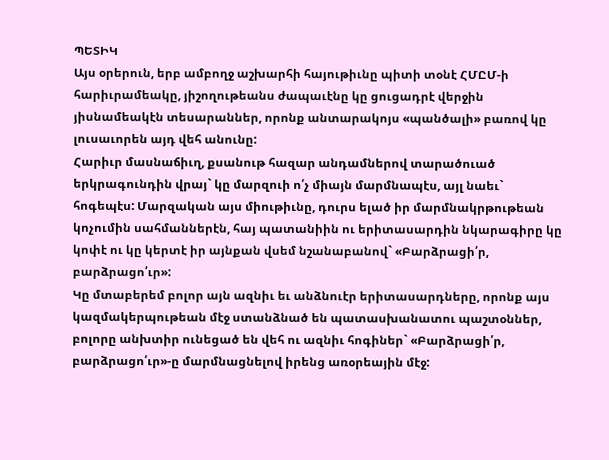ՊԵՏԻԿ
Այս օրերուն, երբ ամբողջ աշխարհի հայութիւնը պիտի տօնէ ՀՄԸՄ-ի հարիւրամեակը, յիշողութեանս ժապաւէնը կը ցուցադրէ վերջին յիսնամեակէն տեսարաններ, որոնք անտարակոյս «պանծալի» բառով կը լուսաւորեն այդ վեհ անունը:
Հարիւր մասնաճիւղ, քսանութ հազար անդամներով տարածուած երկրագունդին վրայ` կը մարզուի ո՛չ միայն մարմնապէս, այլ նաեւ` հոգեպէս: Մարզական այս միութիւնը, դուրս ելած իր մարմնակրթութեան կոչումին սահմաններէն, հայ պատանիին ու երիտասարդին նկարագիրը կը կոփէ ու կը կերտէ իր այնքան վսեմ նշանաբանով` «Բարձրացի՛ր, բարձրացո՛ւր»:
Կը մտաբերեմ բոլոր այն ազնիւ եւ անձնուէր երիտասարդները, որոնք այս կազմակերպութեան մէջ ստանձնած են պատասխանատու պաշտօններ, բոլորը անխտիր ունեցած են վեհ ու ազնիւ հոգիներ` «Բարձրացի՛ր, բարձրացո՛ւր»-ը մարմնացնելով իրենց առօրեային մէջ: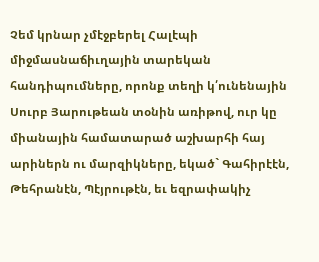Չեմ կրնար չմէջբերել Հալէպի միջմասնաճիւղային տարեկան հանդիպումները, որոնք տեղի կ՛ունենային Սուրբ Յարութեան տօնին առիթով, ուր կը միանային համատարած աշխարհի հայ արիներն ու մարզիկները, եկած` Գահիրէէն, Թեհրանէն, Պէյրութէն, եւ եզրափակիչ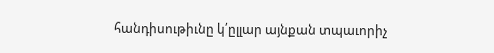հանդիսութիւնը կ՛ըլլար այնքան տպաւորիչ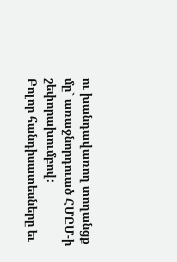ու խանդավառող տողանցք մը` առաջնորդուած ՀՄԸՄ-ի շեփորախումբով:
Բոլոր հանդիսատեսները եւ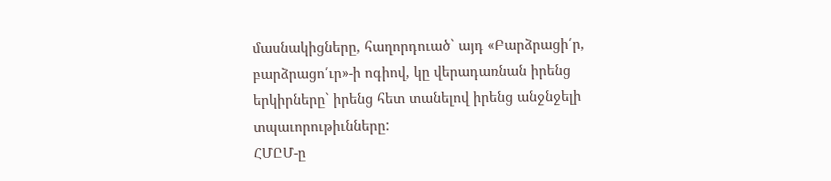մասնակիցները, հաղորդուած` այդ «Բարձրացի՛ր, բարձրացո՛ւր»-ի ոգիով, կը վերադառնան իրենց երկիրները` իրենց հետ տանելով իրենց անջնջելի տպաւորութիւնները:
ՀՄԸՄ-ը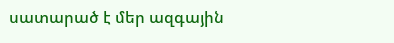սատարած է մեր ազգային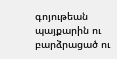գոյութեան պայքարին ու բարձրացած ու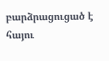բարձրացուցած է հայու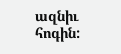ազնիւ հոգին: